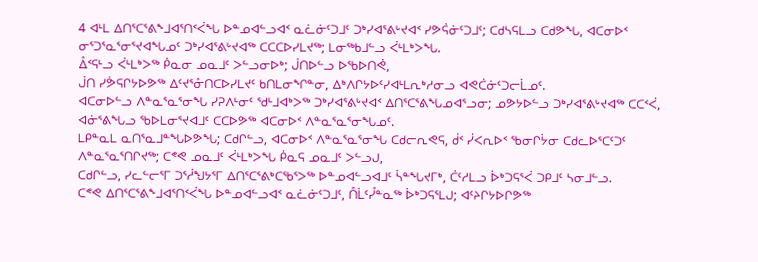4 ᐊᒻᒪ ᐃᑎᕐᑕᕐᕕᖕᒧᐊᕐᑎᑉᐹᖓ ᐅᓐᓄᐊᓪᓗᐊᑉ ᓇᓛᓃᑦᑐᒧᑦ ᑐᒃᓯᐊᕐᕕᒡᔪᐊᑉ ᓯᕗᕌᓃᑦᑐᒧᑦ; ᑕᑯᓴᕋᒪᓗ ᑕᑯᕗᖓ, ᐊᑕᓂᐅᑉ ᓂᕐᑐᕐᓇᕐᓂᕐᔪᐊᖓᓄᑦ ᑐᒃᓯᐊᕐᕕᒡᔪᐊᖅ ᑕᑕᑕᐅᓯᒪᔪᖅ; ᒪᓂᖅᑲᒧᓪᓗ ᐹᒻᒪᒃᐳᖓ.
ᐂᑉᕋᒻᓗ ᐹᒻᒪᒃᐳᖅ ᑮᓇᓂ ᓄᓇᒧᑦ ᐳᓪᓗᓂᐅᒃ; ᒎᑎᐅᓪᓗ ᐅᖃᐅᑎᕚ,
ᒎᑎ ᓯᕘᕋᒋᔭᐅᕗᖅ ᐃᑦᔪᕐᓁᑎᑕᐅᓯᒪᔪᑦ ᑲᑎᒪᓂᖏᓐᓂ, ᐃᒃᐱᒋᔭᐅᑦᓯᐊᒻᒪᕆᒃᓱᓂᓗ ᐊᕙᑖᓃᑦᑐᓕᒫᓄᑦ.
ᐊᑕᓂᐅᓪᓗ ᐱᓐᓇᕐᓇᕐᓂᖓ ᓯᕈᐱᒻᓂᑦ ᖁᒻᒧᐊᒃᐳᖅ ᑐᒃᓯᐊᕐᕕᒡᔪᐊᑉ ᐃᑎᕐᑕᕐᕕᖓᓄᐊᕐᓗᓂ; ᓄᕗᔭᐅᓪᓗ ᑐᒃᓯᐊᕐᕕᒡᔪᐊᖅ ᑕᑕᑉᐹ, ᐊᓃᕐᕕᖓᓗ ᖃᐅᒪᓂᕐᔪᐊᒧᑦ ᑕᑕᐅᕗᖅ ᐊᑕᓂᐅᑉ ᐱᓐᓇᕐᓇᕐᓂᖓᓄᑦ.
ᒪᑭᓐᓇᒪ ᓇᑎᕐᓇᒧᓐᖓᐅᕗᖓ; ᑕᑯᒋᓪᓗ, ᐊᑕᓂᐅᑉ ᐱᓐᓇᕐᓇᕐᓂᖓ ᑕᑯᓕᕆᕙᕋ, ᑰᑉ ᓰᐸᕆᐅᑉ ᖃᓂᒋᔮᓂ ᑕᑯᓚᐅᕐᑕᑦᑐᑦ ᐱᓐᓇᕐᓇᕐᑎᒋᔪᖅ; ᑕᕝᕙ ᓄᓇᒧᑦ ᐹᒻᒪᒃᐳᖓ ᑮᓇᕋ ᓄᓇᒧᑦ ᐳᓪᓗᒍ,
ᑕᑯᒋᓪᓗ, ᓯᓚᓪᓕᕐᒥ ᑐᕐᓲᖑᔭᕐᒥ ᐃᑎᕐᑕᕐᕕᒃᑕᖃᕐᐳᖅ ᐅᓐᓄᐊᓪᓗᐊᒧᑦ ᓵᓐᖓᔪᒥᒃ, ᑖᑦᓱᒪᓗ ᐆᒃᑐᕋᕐᐹ ᑐᑭᒧᑦ ᓴᓂᒧᓪᓗ.
ᑕᕝᕙ ᐃᑎᕐᑕᕐᕕᖕᒧᐊᕐᑎᑉᐹᖓ ᐅᓐᓄᐊᓪᓗᐊᑉ ᓇᓛᓃᑦᑐᒧᑦ, ᑍᒫᑦᓮᓐᓇᖅ ᐆᒃᑐᕋᕐᒪᒍ; ᐊᑦᔨᒋᔭᐅᒋᕗᖅ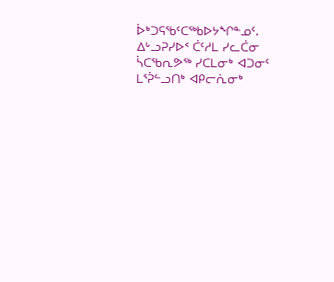ᐆᒃᑐᕋᖃᑦᑕᖅᑲᐅᔭᖏᓐᓄᑦ.
ᐃᒡᓗᕈᓯᐅᑉ ᑖᑦᓱᒪ ᓯᓚᑖᓂ ᓵᑕᖃᕆᕗᖅ ᓯᑕᒪᓂᒃ ᐊᑐᓂᑦ ᒪᕐᕉᓪᓗᑎᒃ ᐊᑭᓕᕇᓂᒃ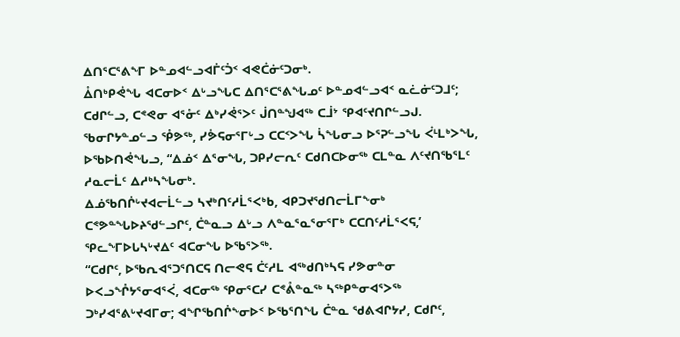ᐃᑎᕐᑕᕐᕕᖕᒥ ᐅᓐᓄᐊᓪᓗᐊᒦᑦᑑᑉ ᐊᕙᑖᓃᑦᑐᓂᒃ.
ᐂᑎᒃᑭᕚᖓ ᐊᑕᓂᐅᑉ ᐃᒡᓗᖓᑕ ᐃᑎᕐᑕᕐᕕᖓᓄᑦ ᐅᓐᓄᐊᓪᓗᐊᑉ ᓇᓛᓃᑦᑐᒧᑦ; ᑕᑯᒋᓪᓗ, ᑕᕝᕙᓂ ᐊᕐᓁᑦ ᐃᒃᓯᕚᕐᐳᑦ ᒎᑎᓐᖑᐊᖅ ᑕᒨᔾ ᕿᐊᑦᔪᑎᒋᓪᓗᒍ.
ᖃᓂᒋᔭᓐᓄᓪᓗ ᕾᕗᖅ, ᓯᕘᕋᓂᕐᒥᒡᓗ ᑕᑕᑉᐳᖓ ᓵᖓᓂᓗ ᐅᕐᕈᓪᓗᖓ ᐹᒻᒪᒃᐳᖓ, ᐅᖃᐅᑎᕚᖓᓗ, “ᐃᓅᑉ ᐃᕐᓂᖓ, ᑐᑭᓯᓕᕆᑦ ᑕᑯᑎᑕᐅᓂᖅ ᑕᒪᓐᓇ ᐱᑦᔪᑎᖃᕐᒪᑦ ᓱᓇᓕᒫᑦ ᐃᓱᒃᓴᖓᓂᒃ.
ᐃᓅᖃᑎᒌᒡᔪᐊᓕᒫᓪᓗ ᓴᔪᒃᑎᑦᓱᒫᕐᐸᒃᑲ, ᐊᑭᑐᔪᖁᑎᓕᒫᒥᖕᓂᒃ ᑕᕝᕗᓐᖓᐅᔨᖁᓪᓗᒋᑦ, ᑖᓐᓇᓗ ᐃᒡᓗ ᐱᓐᓇᕐᓇᕐᓂᕐᒥᒃ ᑕᑕᑎᑦᓱᒫᕐᐸᕋ,’ ᕿᓚᖕᒥᐅᒐᓴᒡᔪᐃᑦ ᐊᑕᓂᖓ ᐅᖃᕐᐳᖅ.
“ᑕᑯᒋᑦ, ᐅᖃᕆᐊᕐᑐᕐᑎᑕᕋ ᑎᓕᕙᕋ ᑖᑦᓱᒪ ᐊᖅᑯᑎᒃᓴᕋ ᓯᕗᓂᓐᓂ ᐅᐸᓗᖎᔭᕐᓂᐊᕐᐹ, ᐊᑕᓂᖅ ᕿᓂᕐᑕᓯ ᑕᕝᕔᓐᓇᖅ ᓴᖅᑭᓐᓂᐊᕐᐳᖅ ᑐᒃᓯᐊᕐᕕᒡᔪᐊᒥᓂ; ᐊᖏᖃᑎᒌᖕᓂᐅᑉ ᐅᖃᕐᑎᖓ ᑖᓐᓇ ᖁᕕᐊᒋᔭᓯ, ᑕᑯᒋᑦ,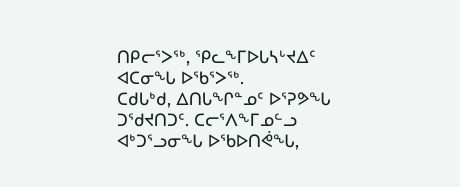ᑎᑭᓕᕐᐳᖅ, ᕿᓚᖕᒥᐅᒐᓴᒡᔪᐃᑦ ᐊᑕᓂᖓ ᐅᖃᕐᐳᖅ.
ᑕᑯᒐᒃᑯ, ᐃᑎᒐᖏᓐᓄᑦ ᐅᕐᕈᕗᖓ ᑐᖁᔪᑎᑐᑦ. ᑕᓕᕐᐱᖕᒥᓄᓪᓗ ᐊᒃᑐᕐᓗᓂᖓ ᐅᖃᐅᑎᕚᖓ,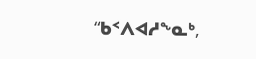“ᑲᑉᐱᐊᓱᖕᓇᒃ,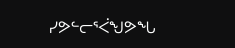ᓯᕗᓪᓕᕐᐹᖑᕗᖓ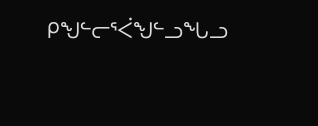ᑭᖑᓪᓕᕐᐹᖑᓪᓗᖓᓗ